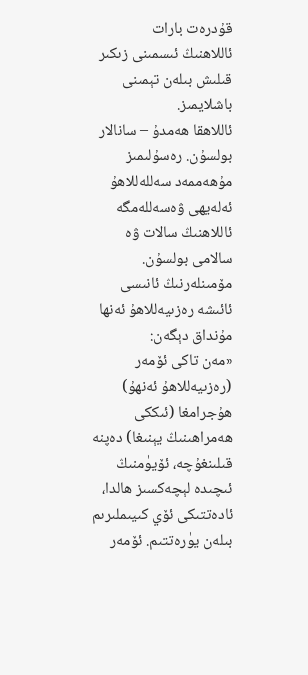قۇدرەت بارات
ئاللاھنىڭ ئىسمىنى زىكىر قىلىش بىلەن تېمىنى باشلايمىز.
ئاللاھقا ھەمدۇ – سانالار بولسۇن. رەسۇلىمىز مۇھەممەد سەللەللاھۇ ئەلەيھى ۋەسەللەمگە ئاللاھنىڭ سالات ۋە سالامى بولسۇن.
مۆمىنلەرنىڭ ئانىسى ئائىشە رەزىيەللاھۇ ئەنھا مۇنداق دېگەن:
«مەن تاكى ئۆمەر (رەزىيەللاھۇ ئەنھۇ) ھۇجرامغا (ئىككى ھەمراھىنىڭ يېنىغا) دەپنە قىلىنغۇچە، ئۆيۈمنىڭ ئىچىدە لېچەكسىز ھالدا، ئادەتتىكى ئۆي كىيىملىرىم بىلەن يۈرەتتىم. ئۆمەر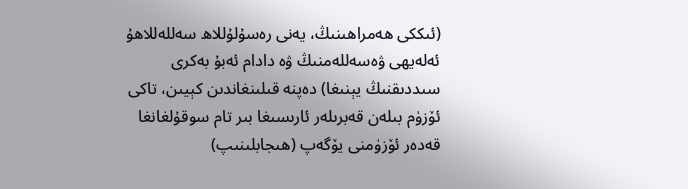(ئىككى ھەمراھىنىڭ، يەنى رەسۇلۇللاھ سەللەللاھۇ ئەلەيھى ۋەسەللەمنىڭ ۋە دادام ئەبۇ بەكرى سىددىقنىڭ يېنىغا) دەپنە قىلىنغاندىن كېيىن، تاكى ئۆزۈم بىلەن قەبرىلەر ئارىسىغا بىر تام سوقۇلغانغا قەدەر ئۆزۈمنى يۆگەپ (ھىجابلىنىپ)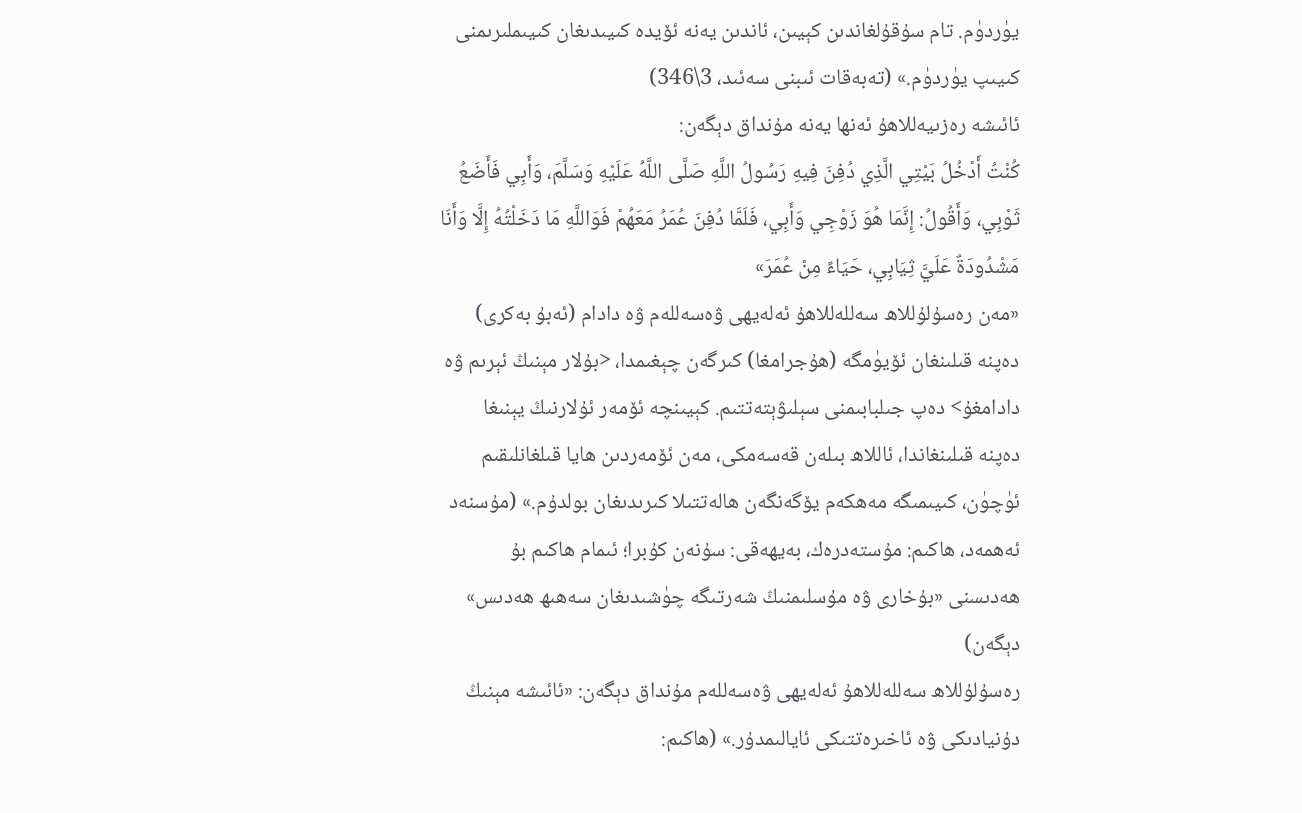يۈردۈم. تام سۇقۇلغاندىن كېيىن، ئاندىن يەنە ئۆيدە كىيىدىغان كىيىملىرىمنى كىيىپ يۈردۈم.» (تەبەقات ئىبنى سەئىد، 3\346)
ئائىشە رەزىيەللاھۇ ئەنھا يەنە مۇنداق دېگەن:
كُنْتُ أَدْخُلُ بَيْتِي الَّذِي دُفِنَ فِيهِ رَسُولُ اللَّهِ صَلَّى اللَّهُ عَلَيْهِ وَسَلَّمَ، وَأَبِي فَأَضَعُ ثَوْبِي، وَأَقُولُ: إِنَّمَا هُوَ زَوْجِي وَأَبِي، فَلَمَّا دُفِنَ عُمَرُ مَعَهُمْ فَوَاللَّهِ مَا دَخَلْتُهُ إِلَّا وَأَنَا مَشْدُودَةٌ عَلَيَّ ثِيَابِي، حَيَاءً مِنْ عُمَرَ»
«مەن رەسۇلۇللاھ سەللەللاھۇ ئەلەيھى ۋەسەللەم ۋە دادام (ئەبۇ بەكرى) دەپنە قىلىنغان ئۆيۈمگە (ھۇجرامغا) كىرگەن چېغىمدا، <بۇلار مېنىڭ ئېرىم ۋە دادامغۇ> دەپ جىلبابىمنى سېلىۋېتەتتىم. كېيىنچە ئۆمەر ئۇلارنىڭ يېنىغا دەپنە قىلىنغاندا، ئاللاھ بىلەن قەسەمكى، مەن ئۆمەردىن ھايا قىلغانلىقىم ئۈچۈن، كىيىمىگە مەھكەم يۆگەنگەن ھالەتتىلا كىرىدىغان بولدۇم.» (مۇسنەد ئەھمەد، ھاكىم: مۇستەدرەك، بەيھەقى: سۇنەن كۇبرا؛ ئىمام ھاكىم بۇ ھەدىسنى «بۇخارى ۋە مۇسلىمنىڭ شەرتىگە چۈشىدىغان سەھىھ ھەدىس» دېگەن)
رەسۇلۇللاھ سەللەللاھۇ ئەلەيھى ۋەسەللەم مۇنداق دېگەن: «ئائىشە مېنىڭ دۇنيادىكى ۋە ئاخىرەتتىكى ئايالىمدۇر.» (ھاكىم: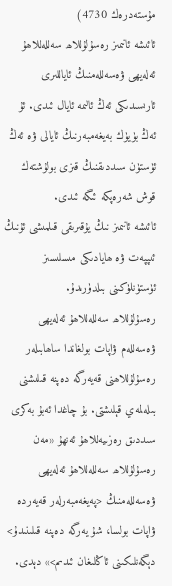مۇستەدرەك 4730)
ئائىشە ئانىمىز رەسۇلۇللاھ سەللەللاھۇ ئەلەيھى ۋەسەللەمنىڭ ئاياللىرى ئارىسىدىكى ئەڭ ئالىمە ئايال ئىدى. ئۇ ئەڭ بۈيۈك بەيغەمبەرنىڭ ئايالى ۋە ئەڭ ئۈستۈن سىددىقنىڭ قىزى بولۇشتەك قوش شەرەپكە ئىگە ئىدى.
ئائىشە ئانىمىز نىڭ يۇقىرىقى قىلمىشى ئۇنىڭ ئىپپەت ۋە ھايادىكى مىسلىسىز ئۈستۈنلۈكىنى بىلدۈرىدۇ.
رەسۇلۇللاھ سەللەللاھۇ ئەلەيھى ۋەسەللەم ۋاپات بولغاندا ساھابىلەر رەسۇلۇللاھنى قەيەرگە دەپنە قىلىشنى بىلەلمەي قېلىشتى. بۇ چاغدا ئەبۇ بەكرى سىددىق رەزىيەللاھۇ ئەنھۇ «مەن رەسۇلۇللاھ سەللەللاھۇ ئەلەيھى ۋەسەللەمنىڭ <پەيغەمبەرلەر قەيەردە ۋاپات بولسا، شۇ يەرگە دەپنە قىلىنىدۇ> دېگەنلىكىنى ئاڭلىغان ئىدىم>» دېدى.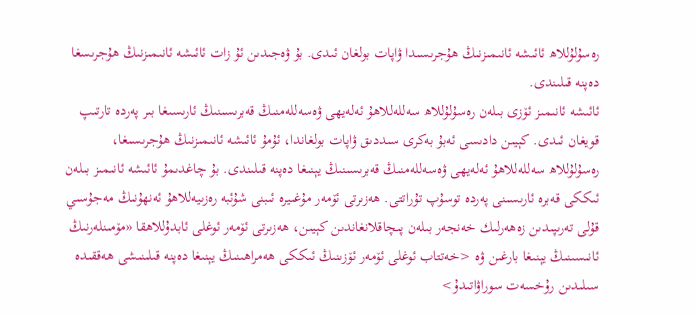رەسۇلۇللاھ ئائىشە ئانىمىزنىڭ ھۇجرىسىدا ۋاپات بولغان ئىدى. بۇ ۋەجىدىن ئۇ زات ئائىشە ئانىمىزنىڭ ھۇجرىسغا دەپنە قىلىندى.
ئائىشە ئانىمىز ئۆزى بىلەن رەسۇلۇللاھ سەللەللاھۇ ئەلەيھى ۋەسەللەمنىڭ قەبرىسىنىڭ ئارىسىغا بىر پەردە تارتىپ قويغان ئىدى. كېيىن دادىسى ئەبۇ بەكرى سىددىق ۋاپات بولغاندا، ئۇمۇ ئائىشە ئانىمىزنىڭ ھۇجرىسىغا، رەسۇلۇللاھ سەللەللاھۇ ئەلەيھى ۋەسەللەمنىڭ قەبرىسىنىڭ يېنىغا دەپنە قىلىندى. بۇ چاغدىمۇ ئائىشە ئانىمىز بىلەن ئىككى قەبرە ئارىسىنى پەردە توسۇپ تۇراتتى. ھەزىرتى ئۆمەر مۇغىيرە ئىبنى شۇئبە رەزىيەللاھۇ ئەنھۇنىڭ مەجۇسىي قۇلى تەرىپىدىن زەھەرلىك خەنجەر بىلەن پىچاقلانغاندىن كېيىن، ھەزىرتى ئۆمەر ئوغلى ئابدۇللاھقا «مۆمىنلەرنىڭ ئانىسىنىڭ يېنىغا بارغىن ۋە <خەتتاب ئوغلى ئۆمەر ئۆزىنىڭ ئىككى ھەمراھىنىڭ يېنىغا دەپنە قىلىنىشى ھەققىدە سىلىدىن رۇخسەت سوراۋاتىدۇ>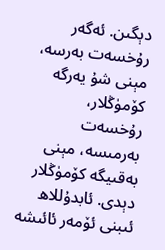دېگىن. ئەگەر رۇخسەت بەرسە، مېنى شۇ يەرگە كۆمۈڭلار، رۇخسەت بەرمىسە، مېنى بەقىيگە كۆمۈڭلار دېدى. ئابدۇللاھ ئىبنى ئۆمەر ئائىشە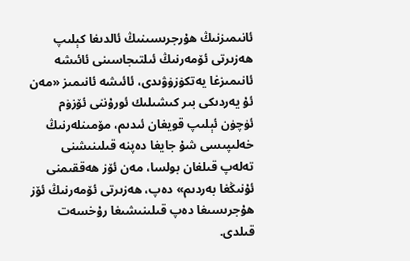ئانىمىزنىڭ ھۇرجرىسىنىڭ ئالدىغا كېلىپ ھەزىرتى ئۆمەرنىڭ ئىلتىجاسىنى ئائىشە ئانىمىزغا يەتكۈزۈۋىدى، ئائىشە ئانىمىز «مەن ئۇ يەردىكى بىر كىشىلىك ئورۇننى ئۆزۈم ئۈچۈن ئېلىپ قويغان ئىدىم، مۆمىنلەرنىڭ خەلىپىسى شۇ جايغا دەپنە قىلىنىشنى تەلەپ قىلغان بولسا، مەن ئۆز ھەققىمنى ئۇنىڭغا بەردىم» دەپ، ھەزىرتى ئۆمەرنىڭ ئۆز ھۇجرىسىغا دەپ قىلىنىشىغا رۇخسەت قىلدى.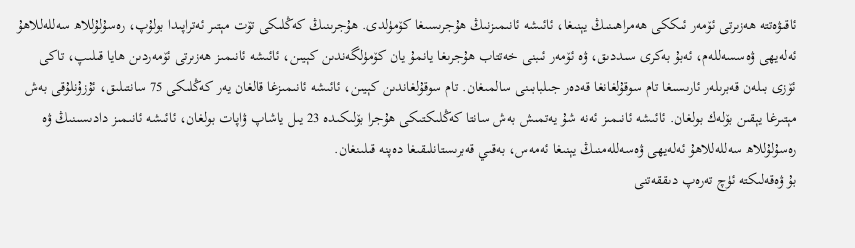ئاقىۋەتتە ھەزىرتى ئۆمەر ئىككى ھەمراھىنىڭ يېنىغا، ئائىشە ئانىمىزنىڭ ھۇجرىسىغا كۆمۈلدى. ھۇجرىنىڭ كەڭلىكى تۆت مېتىر ئەتراپىدا بولۇپ، رەسۇلۇللاھ سەللەللاھۇ ئەلەيھى ۋەسسەللەم، ئەبۇ بەكرى سىددىق، ۋە ئۆمەر ئىبنى خەتتاب ھۇجرىغا يانمۇ يان كۆمۈلگەندىن كېيىن، ئائىشە ئانىمىز ھەزىرتى ئۆمەردىن ھايا قىلىپ، تاكى ئۆزى بىلەن قەبرىلەر ئارىسىغا تام سوقۇلغانغا قەدەر جىلبابىنى سالمىغان. تام سوقۇلغاندىن كېيىن، ئائىشە ئانىمىزغا قالغان يەر كەڭلىكى 75 سانتىلىق، ئۇزۇنلۇقى بەش مېتىرغا يېقىن بۆلەك بولغان. ئائىشە ئانىمىز ئەنە شۇ يەتمىش بەش سانتا كەڭلىكتىكى ھۇجرا بۆلىكىدە 23 يىل ياشاپ ۋاپات بولغان، ئائىشە ئانىمىز دادىسىنىڭ ۋە رەسۇلۇللاھ سەللەللاھۇ ئەلەيھى ۋەسەللەمنىڭ يېنىغا ئەمەس، بەقىي قەبرىستانلىقىغا دەپنە قىلىنغان.
بۇ ۋەقەلىكتە ئۈچ تەرەپ دىققەتنى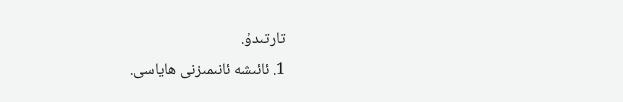تارتىدۇ.
1. ئائىشە ئانىمىزنى ھاياسى.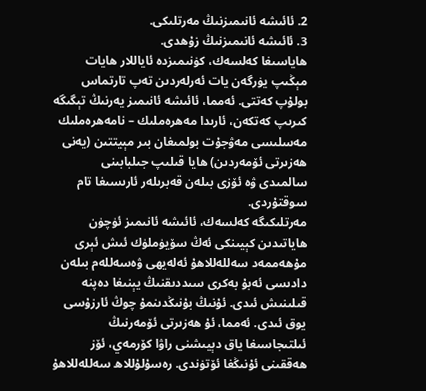2. ئائىشە ئانىمىزنىڭ مەرتلىكى.
3. ئائىشە ئانىمىزنىڭ زۇھدى.
ھاياسىغا كەلسەك، كۈنىمىزدە ئاياللار ھايات مېڭىپ يۈرگەن يات ئەرلەردىن تەپ تارتماس بولۇپ كەتتى. ئەمما، ئائىشە ئانىمىز يەرنىڭ تېگىگە كىرىپ كەتكەن، ئارىدا مەھرەملىك – نامەھرەملىك مەسلىسى مەۋجۇت بولمىغان بىر مېيتتىن (يەنى ھەزىرتى ئۆمەردىن) ھايا قىلىپ جىلبابىنى سالمىدى ۋە ئۆزى بىلەن قەبرىلەر ئارىسىغا تام سوقتۇردى.
مەرتلىكىگە كەلسەك، ئائىشە ئانىمىز ئۈچۈن ھاياتىدىن كېيىنكى ئەڭ سۆيۈملۈك ئىش ئېرى مۇھەممەد سەللەللاھۇ ئەلەيھى ۋەسەللەم بىلەن دادىسى ئەبۇ بەكرى سىددىقنىڭ يېنىغا دەپنە قىلىنىش ئىدى. ئۇنىڭ بۇنىڭدىنمۇ چوڭ ئارزۇسى يوق ئىدى. ئەمما، ئۇ ھەزىرتى ئۆمەرنىڭ ئىلتىجاسىغا ياق دېيىشنى راۋا كۆرمەي، ئۆز ھەققىنى ئۇنىڭغا ئۆتۈندى. رەسۇلۇللاھ سەللەللاھۇ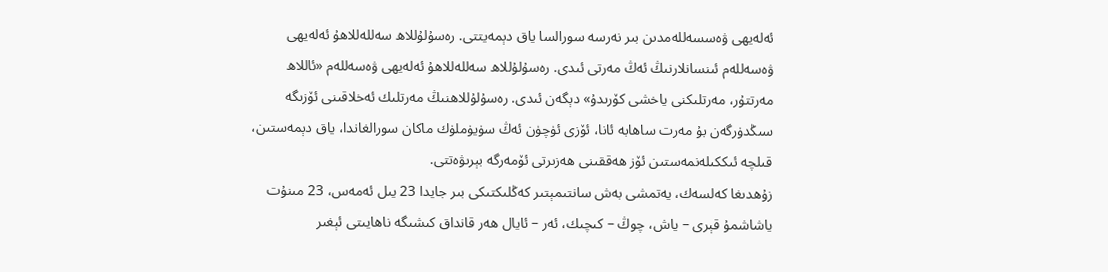ئەلەيھى ۋەسسەللەمدىن بىر نەرسە سورالسا ياق دېمەيتتى. رەسۇلۇللاھ سەللەللاھۇ ئەلەيھى ۋەسەللەم ئىنسانلارنىڭ ئەڭ مەرتى ئىدى. رەسۇلۇللاھ سەللەللاھۇ ئەلەيھى ۋەسەللەم «ئاللاھ مەرتتۇر، مەرتلىكنى ياخشى كۆرىدۇ» دېگەن ئىدى. رەسۇلۇللاھنىڭ مەرتلىك ئەخلاقىنى ئۆزىگە سىڭدۈرگەن بۇ مەرت ساھابە ئانا، ئۆزى ئۈچۈن ئەڭ سۈيۈملۈك ماكان سورالغاندا، ياق دېمەستىن، قىلچە ئىككىلەنمەستىن ئۆز ھەققىنى ھەزىرتى ئۆمەرگە بېرىۋەتتى.
زۇھدىغا كەلسەك، يەتمشى بەش سانتىمېتىر كەڭلىكتىكى بىر جايدا 23 يىل ئەمەس، 23 مىنۇت ياشاشمۇ قېرى – ياش، چوڭ – كىچىك، ئەر – ئايال ھەر قانداق كىشىگە ناھايىتى ئېغىر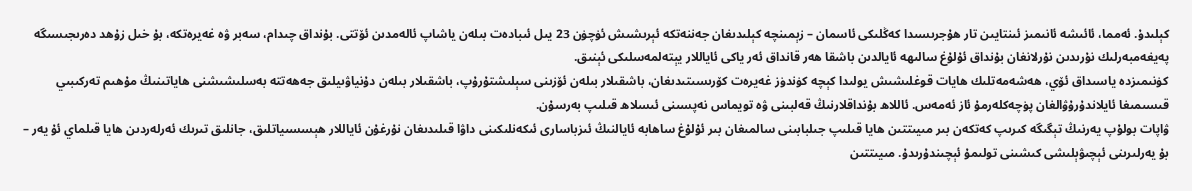كېلىدۇ. ئەمما، ئائىشە ئانىمىز ئىنتايىن تار ھۇجرىسىدا كەڭلىكى ئاسمان – زېمىنچە كېلىدىغان جەننەتكە ئېرىشىش ئۈچۈن 23 يىل ئىبادەت بىلەن ياشاپ ئالەمدىن ئۆتتى. بۇنداق چىدام، سەبر ۋە غەيرەتكە، بۇ خىل زۇھد دەرىجىسىگە پەيغەمبەرلىك نۇرىدىن نۇرلانغان بۇنداق ئۇلۇغ سالىھە ئايالدىن باشقا ھەر قانداق ئەر ياكى ئاياللار يېتەلمەسلىكى ئېنىق.
كۈنىمىزدە ياسىداق ئۆي، ھەشەمەتلىك ھايات قوغلىشىش يولىدا كېچە كۈندۈز غەيرەت كۆرىسىتىدىغان، باشقىلار بىلەن ئۆزىنى سېلىشتۇرۇپ، باشقىلار بىلەن دۇنياۋىيلىق جەھەتتە بەسلىشىشنى ھاياتىنىڭ مۇھىم تەركىبىي قىسىمىغا ئايلاندۇرۇۋالغان پۈچەكلەرمۇ ئاز ئەمەس. ئاللاھ بۇنداقلارنىڭ قەلبىنى ۋە تويماس نەپسىنى ئىسلاھ قىلىپ بەرسۇن.
ۋاپات بولۇپ يەرنىڭ تېگىگە كىرىپ كەتكەن بىر مىيىتتىن ھايا قىلىپ جىلبابىنى سالمىغان بىر ئۇلۇغ ساھابە ئايالنىڭ ئىزباسارى ئىكەنلىكىنى داۋا قىلىدىغان نۇرغۇن ئاياللار ھېسسىياتلىق، جانلىق تىرىك ئەرلەردىن ھايا قىلماي ئۇ يەر – بۇ يەرلىرىنى ئېچىۋېلىشى كىشىنى تولىمۇ ئېچىندۇرىدۇ. مىيىتتىن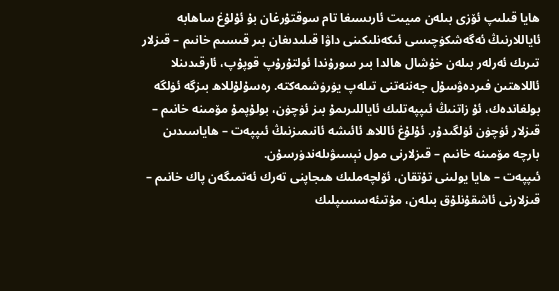ھايا قىلىپ ئۆزى بىلەن مىيىت ئارىسىغا تام سوقتۇرغان بۇ ئۇلۇغ ساھابە ئاياللارنىڭ ئەگەشكۈچىسى ئىكەنلىكىنى داۋا قىلىدىغان بىر قىسىم خانىم – قىزلار تىرىك ئەرلەر بىلەن خۇشال ھالدا بىر سورۇندا ئولتۇرۇپ قوپۇپ، ئارقىدىنلا ئاللاھتىن فىردەۋسۇل جەننەتنى تىلەپ يۈرۈشمەكتە. رەسۇلۇللاھ بىزگە ئۈلگە بولغاندەك، ئۇ زاتنىڭ ئىپپەتلىك ئاياللىرىمۇ بىز ئۈچۈن، بولۇپمۇ مۆمىنە خانىم – قىزلار ئۈچۈن ئۈلگىدۇر. ئۇلۇغ ئاللاھ ئائىشە ئانىمىزنىڭ ئىپپەت – ھاياسىدىن بارچە مۆمىنە خانىم – قىزلارنى مول نېسىۋىلەندۈرسۇن.
ئىپپەت – ھايا يولىنى تۇتقان، ئۆلچەملىك ھىجاپنى تەرك ئەتمىگەن پاك خانىم – قىزلارنى ئاشقۇنلۇق بىلەن، مۇتىئەسسىپلىك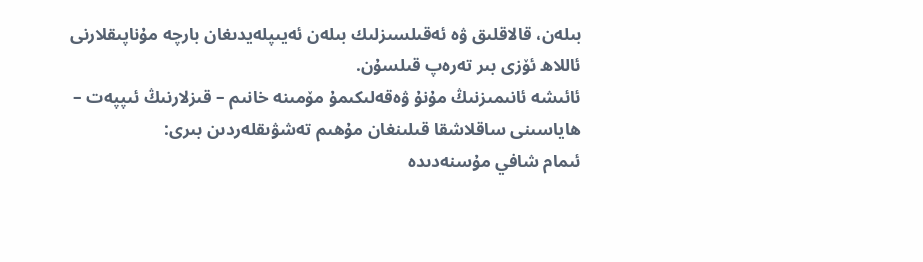بىلەن، قالاقلىق ۋە ئەقىلسىزلىك بىلەن ئەيىپلەيدىغان بارچە مۇناپىقلارنى ئاللاھ ئۆزى بىر تەرەپ قىلسۇن.
ئائىشە ئانىمىزنىڭ مۇنۇ ۋەقەلىكىمۇ مۆمىنە خانىم – قىزلارنىڭ ئىپپەت – ھاياسىنى ساقلاشقا قىلىنغان مۇھىم تەشۋىقلەردىن بىرى:
ئىمام شافي مۇسنەدىدە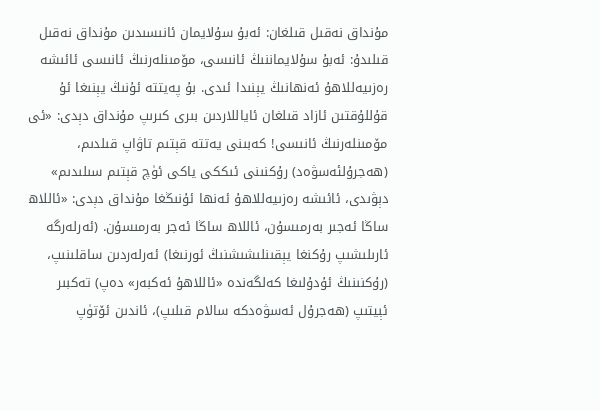مۇنداق نەقىل قىلغان: ئەبۇ سۇلايمان ئانىسىدىن مۇنداق نەقىل قىلىدۇ: ئەبۇ سۇلايماننىڭ ئانىسى، مۆمىنلەرنىڭ ئانىسى ئائىشە رەزىيەللاھۇ ئەنھانىڭ يېنىدا ئىدى. بۇ پەيتتە ئۇنىڭ يېنىغا ئۇ قۇللۇقتىن ئازاد قىلغان ئاياللاردىن بىرى كىرىپ مۇنداق دېدى: «ئى مۆمىنلەرنىڭ ئانىسى! كەبىنى يەتتە قېتىم تاۋاپ قىلدىم، (ھەجرۇلئەسۋەد) رۇكنىنى ئىككى ياكى ئۈچ قېتىم سىلىدىم» دېۋىدى، ئائىشە رەزىيەللاھۇ ئەنھا ئۇنىڭغا مۇنداق دېدى: «ئاللاھ ساڭا ئەجىر بەرمىسۇن، ئاللاھ ساڭا ئەجر بەرمىسۇن. (ئەرلەرگە ئارىلىشىپ رۇكنغا يېقىنلىشىشنىڭ ئورنىغا) ئەرلەردىن ساقلىنىپ، (رۇكنىنىڭ ئۇدۇلىغا كەلگەندە «ئاللاھۇ ئەكبەر» دەپ) تەكبىر ئېيتىپ (ھەجرۇل ئەسۋەدكە سالام قىلىپ)، ئاندىن ئۆتۈپ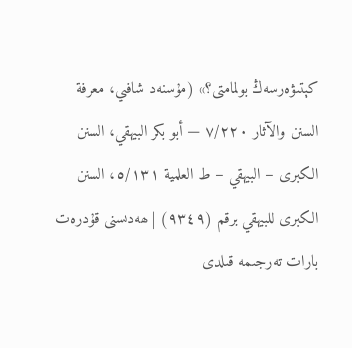كېتىۋەرسەڭ بولمامتى؟» (مۇسنەد شافىي، معرفة السنن والآثار ٧/٢٢٠ — أبو بكر البيهقي، السنن الكبرى – البيهقي – ط العلمية ٥/١٣١، السنن الكبرى للبيهقي برقم (٩٣٤٩) | ھەدىسنى قۇدرەت بارات تەرجىمە قىلدى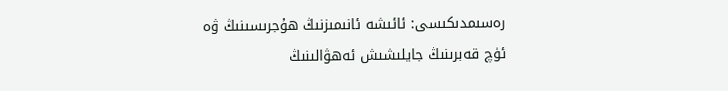رەسىمدىكىسى: ئائىشە ئانىمىزنىڭ ھۇجرىسىنىڭ ۋە ئۈچ قەبرىنىڭ جايلىشىش ئەھۋالىنىڭ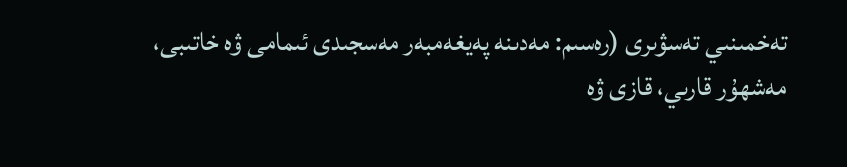تەخمىنىي تەسۋىرى (رەسىم: مەدىنە پەيغەمبەر مەسجىدى ئىمامى ۋە خاتىبى، مەشھۇر قارىي، قازى ۋە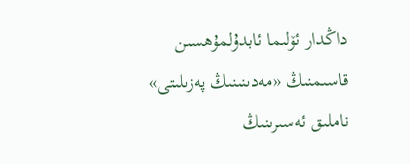داڭدار ئۆلىما ئابدۇلمۇھسىن قاسىمنىڭ «مەدىنىنىڭ پەزىلىتى» ناملىق ئەسىرىنىڭ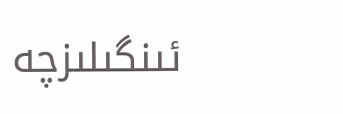ئىنگىلىزچە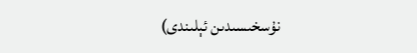نۇسخىسىدىن ئېلىندى)